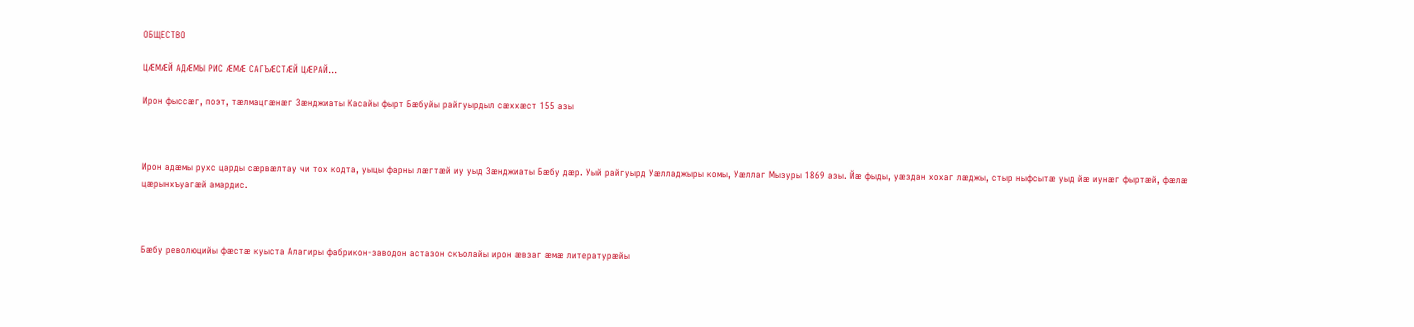ОБЩЕСТВО

ЦÆМÆЙ АДÆМЫ РИС ÆМÆ САГЪÆСТÆЙ ЦÆРАЙ…

Ирон фыссæг, поэт, тæлмацгæнæг Зæнджиаты Касайы фырт Бæбуйы райгуырдыл сæххæст 155 азы



Ирон адæмы рухс царды сæрвæлтау чи тох кодта, уыцы фарны лæгтæй иу уыд Зæнджиаты Бæбу дæр. Уый райгуырд Уæлладжыры комы, Уæллаг Мызуры 1869 азы. Йæ фыды, уæздан хохаг лæджы, стыр ныфсытæ уыд йæ иунæг фыртæй, фæлæ цæрынхъуагæй амардис.



Бæбу революцийы фæстæ куыста Алагиры фабрикон-заводон астазон скъолайы ирон æвзаг æмæ литературæйы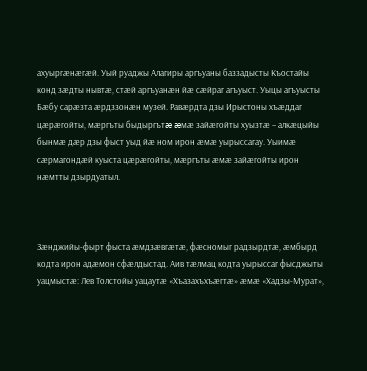ахуыргæнæгæй. Уый руаджы Алагиры аргъуаны баззадысты Къостайы конд зæдты нывтæ, стæй аргъуанæн йæ сæйраг агъуыст. Уыцы агъуысты Бæбу сарæзта æрдззонæн музей. Равæрдта дзы Ирыстоны хъæддаг цæрæгойты, мæргъты быдыргътæ æмæ зайæгойты хуызтæ – алкæцыйы бынмæ дæр дзы фыст уыд йæ ном ирон æмæ уырыссагау. Уыимæ сæрмагондæй куыста цæрæгойты, мæргъты æмæ зайæгойты ирон нæмтты дзырдуатыл.



Зæнджийы-фырт фыста æмдзæвгæтæ, фæсномыг радзырдтæ, æмбырд кодта ирон адæмон сфæлдыстад. Аив тæлмац кодта уырыссаг фысджыты уацмыстæ: Лев Толстойы уацаутæ «Хъазахъхъæгтæ» æмæ «Хадзы-Мурат»,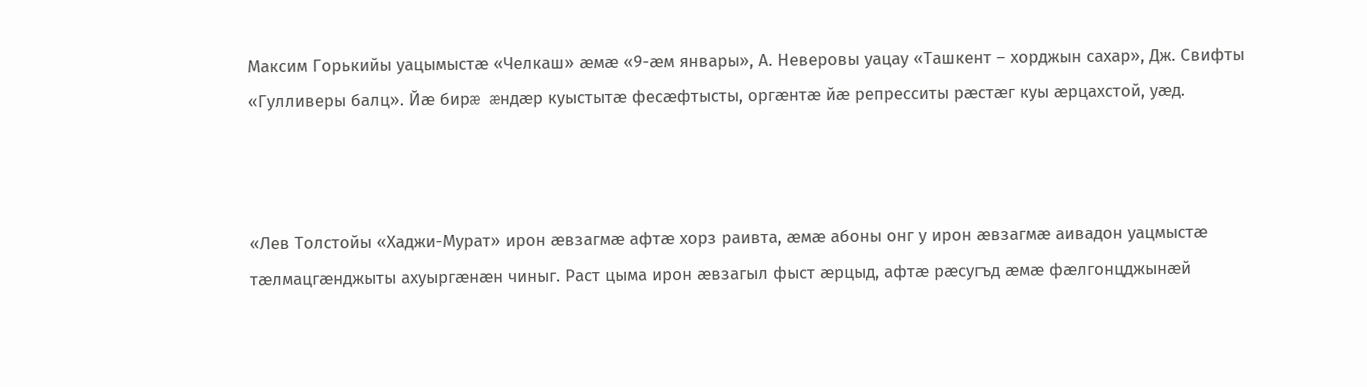Максим Горькийы уацымыстæ «Челкаш» æмæ «9-æм январы», А. Неверовы уацау «Ташкент – хорджын сахар», Дж. Свифты «Гулливеры балц». Йæ бирæ æндæр куыстытæ фесæфтысты, оргæнтæ йæ репресситы рæстæг куы æрцахстой, уæд.



«Лев Толстойы «Хаджи-Мурат» ирон æвзагмæ афтæ хорз раивта, æмæ абоны онг у ирон æвзагмæ аивадон уацмыстæ тæлмацгæнджыты ахуыргæнæн чиныг. Раст цыма ирон æвзагыл фыст æрцыд, афтæ рæсугъд æмæ фæлгонцджынæй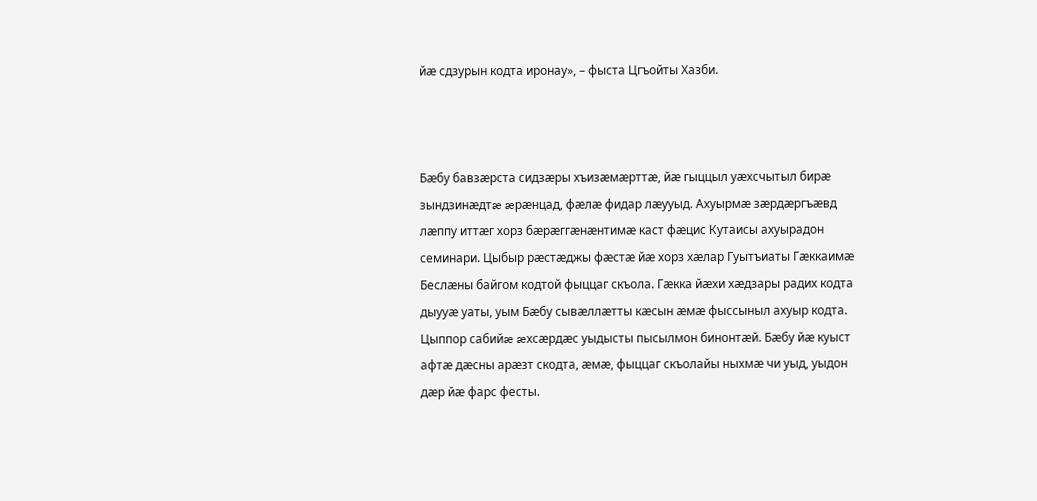йæ сдзурын кодта иронау», – фыста Цгъойты Хазби.



Бæбу бавзæрста сидзæры хъизæмæрттæ, йæ гыццыл уæхсчытыл бирæ зындзинæдтæ æрæнцад, фæлæ фидар лæууыд. Ахуырмæ зæрдæргъæвд лæппу иттæг хорз бæрæггæнæнтимæ каст фæцис Кутаисы ахуырадон семинари. Цыбыр рæстæджы фæстæ йæ хорз хæлар Гуытъиаты Гæккаимæ Беслæны байгом кодтой фыццаг скъола. Гæкка йæхи хæдзары радих кодта дыууæ уаты, уым Бæбу сывæллæтты кæсын æмæ фыссыныл ахуыр кодта. Цыппор сабийæ æхсæрдæс уыдысты пысылмон бинонтæй. Бæбу йæ куыст афтæ дæсны арæзт скодта, æмæ, фыццаг скъолайы ныхмæ чи уыд, уыдон дæр йæ фарс фесты.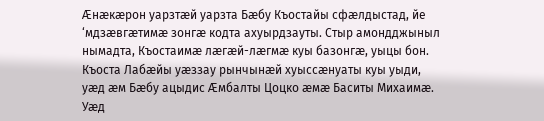Æнæкæрон уарзтæй уарзта Бæбу Къостайы сфæлдыстад, йе ‘мдзæвгæтимæ зонгæ кодта ахуырдзауты. Стыр амондджыныл нымадта, Къостаимæ лæгæй-лæгмæ куы базонгæ, уыцы бон. Къоста Лабæйы уæззау рынчынæй хуыссæнуаты куы уыди, уæд æм Бæбу ацыдис Æмбалты Цоцко æмæ Баситы Михаимæ. Уæд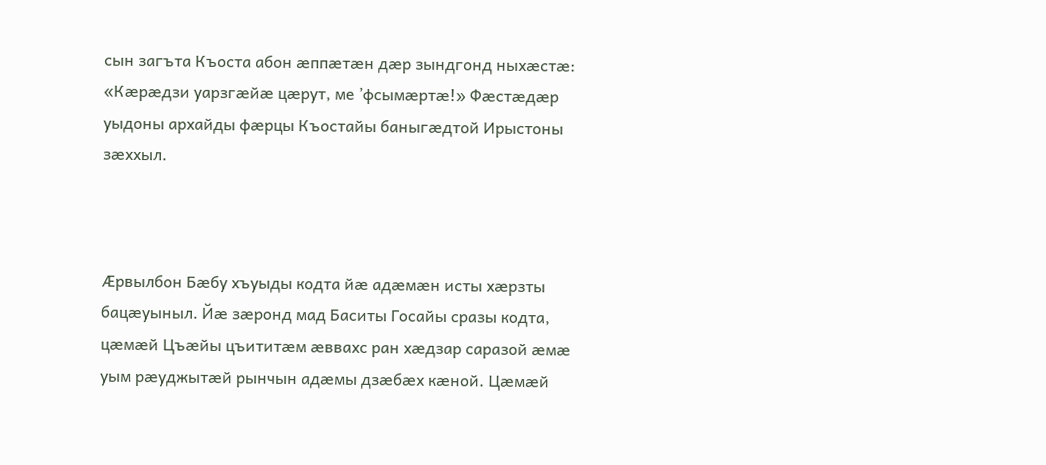сын загъта Къоста абон æппæтæн дæр зындгонд ныхæстæ: «Кæрæдзи уарзгæйæ цæрут, ме ’фсымæртæ!» Фæстæдæр уыдоны архайды фæрцы Къостайы баныгæдтой Ирыстоны зæххыл.



Æрвылбон Бæбу хъуыды кодта йæ адæмæн исты хæрзты бацæуыныл. Йæ зæронд мад Баситы Госайы сразы кодта, цæмæй Цъæйы цъититæм æввахс ран хæдзар саразой æмæ уым рæуджытæй рынчын адæмы дзæбæх кæной. Цæмæй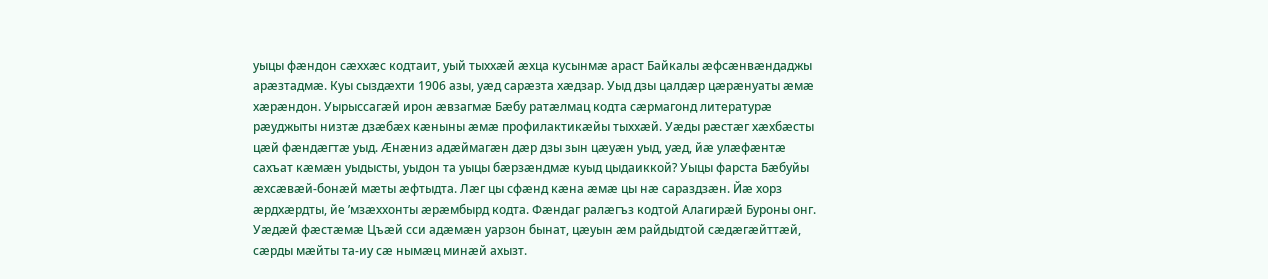уыцы фæндон сæххæс кодтаит, уый тыххæй æхца кусынмæ араст Байкалы æфсæнвæндаджы арæзтадмæ. Куы сыздæхти 1906 азы, уæд сарæзта хæдзар. Уыд дзы цалдæр цæрæнуаты æмæ хæрæндон. Уырыссагæй ирон æвзагмæ Бæбу ратæлмац кодта сæрмагонд литературæ рæуджыты низтæ дзæбæх кæныны æмæ профилактикæйы тыххæй. Уæды рæстæг хæхбæсты цæй фæндæгтæ уыд. Æнæниз адæймагæн дæр дзы зын цæуæн уыд, уæд, йæ улæфæнтæ сахъат кæмæн уыдысты, уыдон та уыцы бæрзæндмæ куыд цыдаиккой? Уыцы фарста Бæбуйы æхсæвæй-бонæй мæты æфтыдта. Лæг цы сфæнд кæна æмæ цы нæ сараздзæн. Йæ хорз æрдхæрдты, йе ’мзæххонты æрæмбырд кодта. Фæндаг ралæгъз кодтой Алагирæй Буроны онг. Уæдæй фæстæмæ Цъæй сси адæмæн уарзон бынат, цæуын æм райдыдтой сæдæгæйттæй, сæрды мæйты та-иу сæ нымæц минæй ахызт.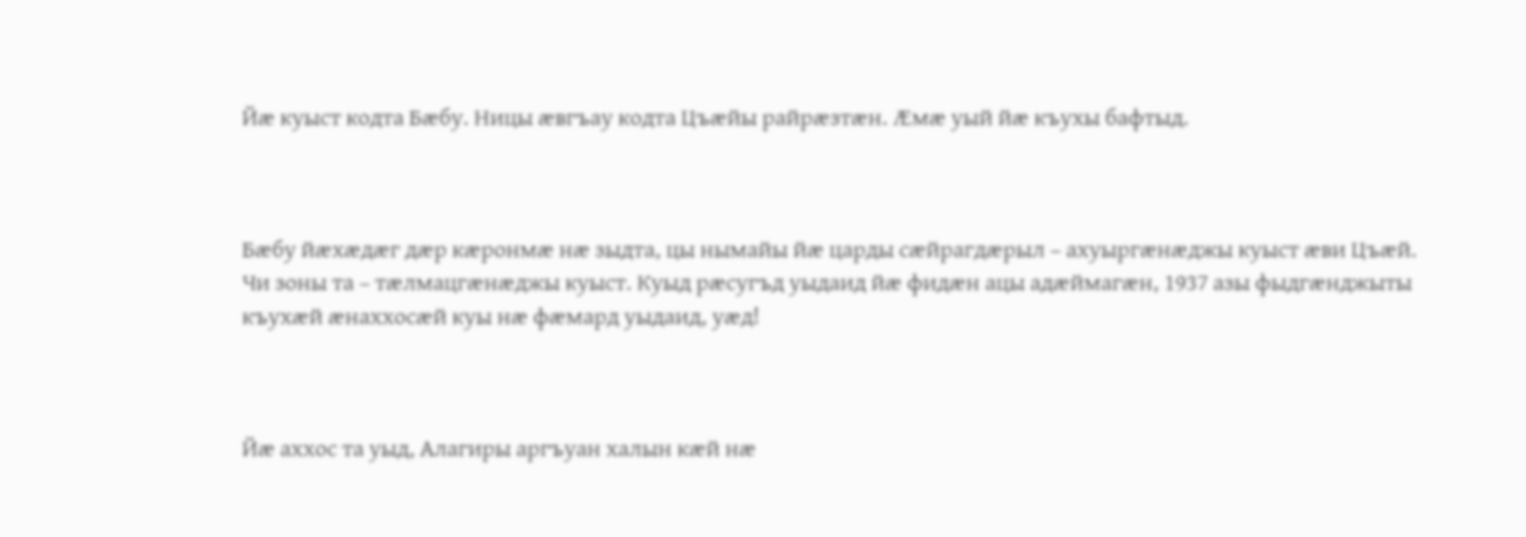Йæ куыст кодта Бæбу. Ницы æвгъау кодта Цъæйы райрæзтæн. Æмæ уый йæ къухы бафтыд.



Бæбу йæхæдæг дæр кæронмæ нæ зыдта, цы нымайы йæ царды сæйрагдæрыл – ахуыргæнæджы куыст æви Цъæй. Чи зоны та – тæлмацгæнæджы куыст. Куыд рæсугъд уыдаид йæ фидæн ацы адæймагæн, 1937 азы фыдгæнджыты къухæй æнаххосæй куы нæ фæмард уыдаид, уæд!



Йæ аххос та уыд, Алагиры аргъуан халын кæй нæ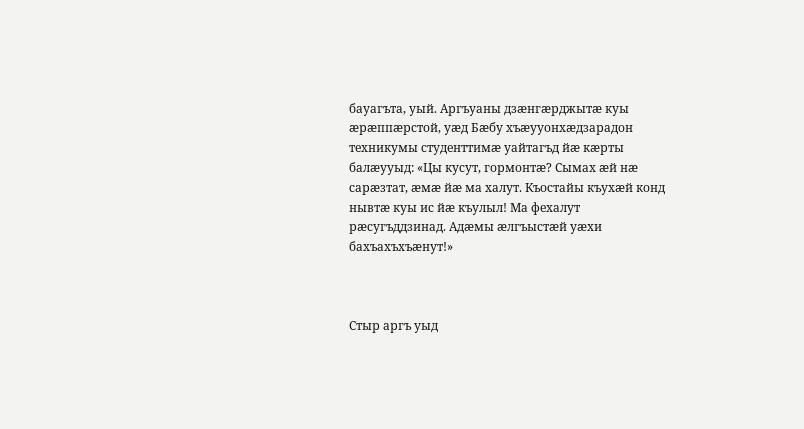бауагъта, уый. Аргъуаны дзæнгæрджытæ куы æрæппæрстой, уæд Бæбу хъæууонхæдзарадон техникумы студенттимæ уайтагъд йæ кæрты балæууыд: «Цы кусут, гормонтæ? Сымах æй нæ сарæзтат, æмæ йæ ма халут. Къостайы къухæй конд нывтæ куы ис йæ къулыл! Ма фехалут рæсугъддзинад. Адæмы æлгъыстæй уæхи бахъахъхъæнут!»



Стыр аргъ уыд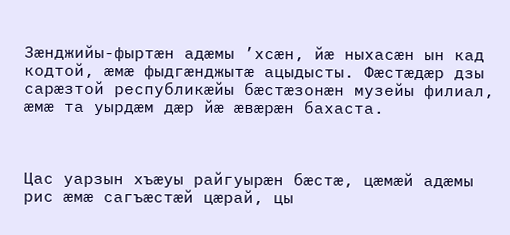Зæнджийы-фыртæн адæмы ’хсæн, йæ ныхасæн ын кад кодтой, æмæ фыдгæнджытæ ацыдысты. Фæстæдæр дзы сарæзтой республикæйы бæстæзонæн музейы филиал, æмæ та уырдæм дæр йæ æвæрæн бахаста.



Цас уарзын хъæуы райгуырæн бæстæ, цæмæй адæмы рис æмæ сагъæстæй цæрай, цы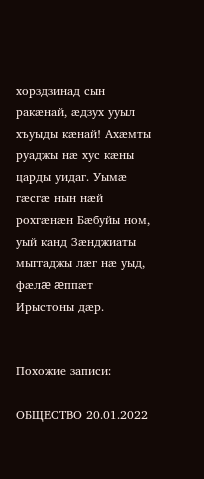хорздзинад сын ракæнай, æдзух ууыл хъуыды кæнай! Ахæмты руаджы нæ хус кæны царды уидаг. Уымæ гæсгæ нын нæй рохгæнæн Бæбуйы ном, уый канд Зæнджиаты мыггаджы лæг нæ уыд, фæлæ æппæт Ирыстоны дæр.


Похожие записи:

ОБЩЕСТВО 20.01.2022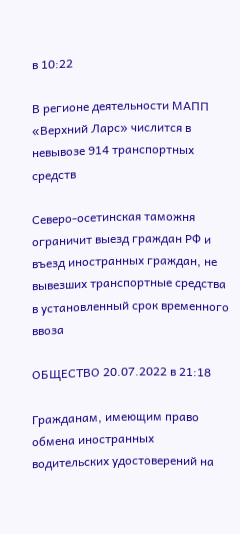в 10:22

В регионе деятельности МАПП «Верхний Ларс» числится в невывозе 914 транспортных средств

Северо-осетинская таможня ограничит выезд граждан РФ и въезд иностранных граждан, не вывезших транспортные средства в установленный срок временного ввоза

ОБЩЕСТВО 20.07.2022 в 21:18

Гражданам, имеющим право обмена иностранных водительских удостоверений на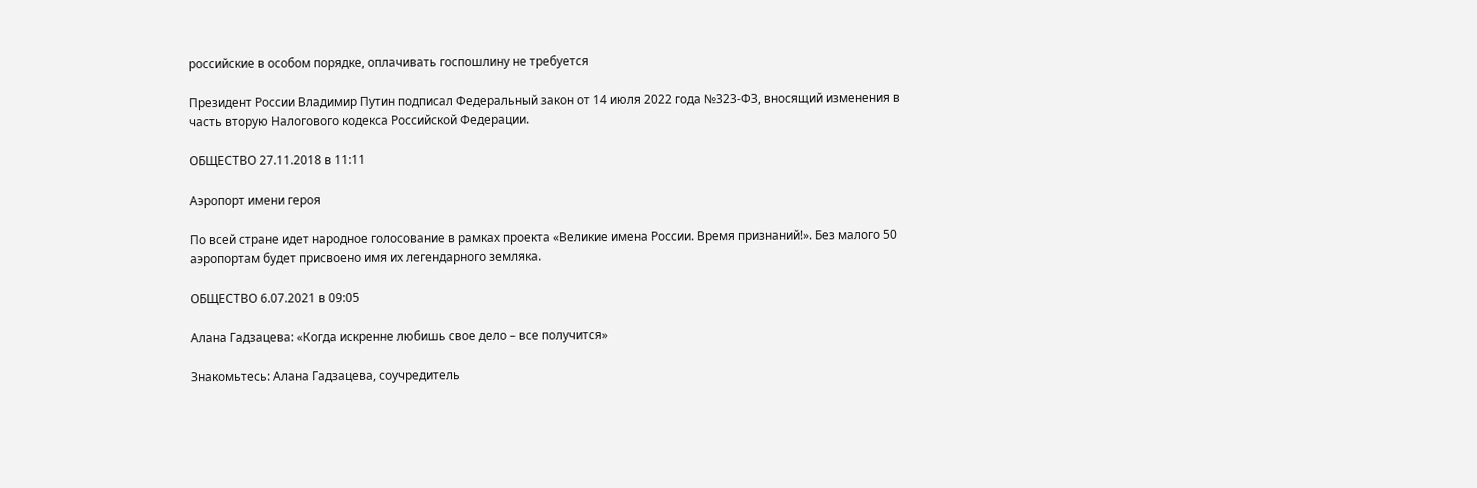российские в особом порядке, оплачивать госпошлину не требуется

Президент России Владимир Путин подписал Федеральный закон от 14 июля 2022 года №323-ФЗ, вносящий изменения в часть вторую Налогового кодекса Российской Федерации.

ОБЩЕСТВО 27.11.2018 в 11:11

Аэропорт имени героя

По всей стране идет народное голосование в рамках проекта «Великие имена России. Время признаний!». Без малого 50 аэропортам будет присвоено имя их легендарного земляка.

ОБЩЕСТВО 6.07.2021 в 09:05

Алана Гадзацева: «Когда искренне любишь свое дело – все получится»

Знакомьтесь: Алана Гадзацева, соучредитель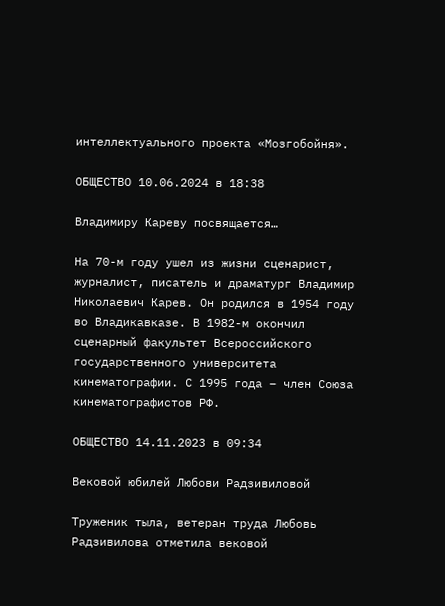интеллектуального проекта «Мозгобойня».

ОБЩЕСТВО 10.06.2024 в 18:38

Владимиру Кареву посвящается…

На 70-м году ушел из жизни сценарист, журналист, писатель и драматург Владимир Николаевич Карев. Он родился в 1954 году во Владикавказе. В 1982-м окончил сценарный факультет Всероссийского государственного университета кинематографии. С 1995 года – член Союза кинематографистов РФ.

ОБЩЕСТВО 14.11.2023 в 09:34

Вековой юбилей Любови Радзивиловой

Труженик тыла, ветеран труда Любовь Радзивилова отметила вековой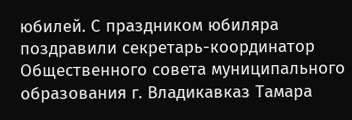юбилей. С праздником юбиляра поздравили секретарь-координатор Общественного совета муниципального образования г. Владикавказ Тамара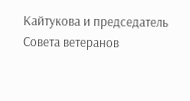Кайтукова и председатель Совета ветеранов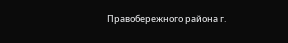Правобережного района г.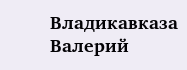Владикавказа Валерий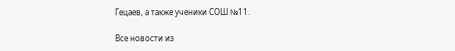Гецаев, а также ученики СОШ №11.

Все новости из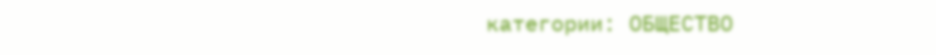категории: ОБЩЕСТВО